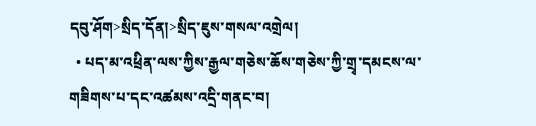དབུ་ཤོག>སྲིད་དོན།>སྲིད་ཇུས་གསལ་འགྲེལ།
  • པད་མ་འཕྲིན་ལས་ཀྱིས་རྒྱལ་གཅེས་ཆོས་གཅེས་ཀྱི་གྲྭ་དམངས་ལ་གཟིགས་པ་དང་འཚམས་འདྲི་གནང་བ།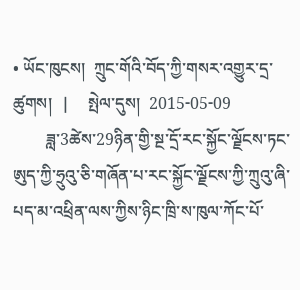• ཡོང་ཁུངས།  ཀྲུང་གོའི་བོད་ཀྱི་གསར་འགྱུར་དྲ་ཚུགས།   |     སྤེལ་དུས།  2015-05-09
        ཟླ་3ཚེས་29ཉིན་གྱི་སྔ་དྲོ་རང་སྐྱོང་ལྗོངས་ཏང་ཨུད་ཀྱི་ཧྲུའུ་ཅི་གཞོན་པ་རང་སྐྱོང་ལྗོངས་ཀྱི་ཀྲུའུ་ཞི་པད་མ་འཕྲིན་ལས་ཀྱིས་ཉིང་ཁྲི་ས་ཁུལ་ཀོང་པོ་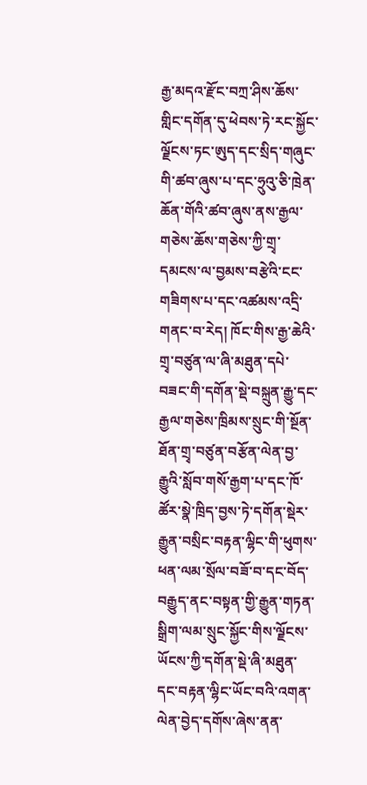རྒྱ་མདའ་རྫོང་བཀྲ་ཤིས་ཆོས་གླིང་དགོན་དུ་ཕེབས་ཏེ་རང་སྐྱོང་ལྗོངས་ཏང་ཨུད་དང་སྲིད་གཞུང་གི་ཚབ་ཞུས་པ་དང་ཧྲུའུ་ཅི་ཁྲེན་ཆོན་གོའི་ཚབ་ཞུས་ནས་རྒྱལ་གཅེས་ཆོས་གཅེས་ཀྱི་གྲྭ་དམངས་ལ་བྱམས་བརྩེའི་ངང་གཟིགས་པ་དང་འཚམས་འདྲི་གནང་བ་རེད། ཁོང་གིས་རྒྱ་ཆེའི་གྲྭ་བཙུན་ལ་ཞི་མཐུན་དཔེ་བཟང་གི་དགོན་སྡེ་བསྐྲུན་རྒྱུ་དང་རྒྱལ་གཅེས་ཁྲིམས་སྲུང་གི་སྔོན་ཐོན་གྲྭ་བཙུན་བརྩོན་ལེན་བྱ་རྒྱུའི་སློབ་གསོ་རྒྱག་པ་དང་ཁོ་ཚོར་སྣེ་ཁྲིད་བྱས་ཏེ་དགོན་སྡེར་རྒྱུན་བསྲིང་བརྟན་ལྷིང་གི་ཕུགས་ཕན་ལམ་སྲོལ་བཟོ་བ་དང་བོད་བརྒྱུད་ནང་བསྟན་གྱི་རྒྱུན་གཏན་སྒྲིག་ལམ་སྲུང་སྐྱོང་གིས་ལྗོངས་ཡོངས་ཀྱི་དགོན་སྡེ་ཞི་མཐུན་དང་བརྟན་ལྷིང་ཡོང་བའི་འགན་ལེན་བྱེད་དགོས་ཞེས་ནན་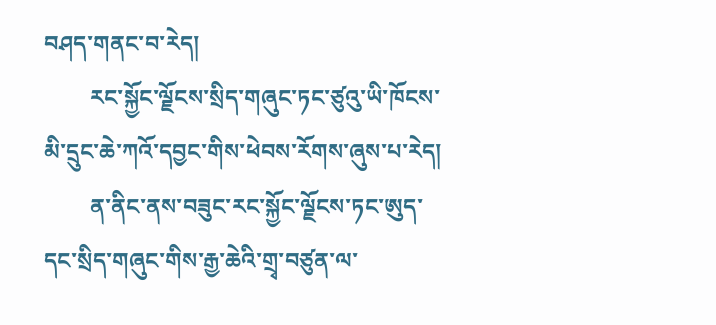བཤད་གནང་བ་རེད།
        རང་སྐྱོང་ལྗོངས་སྲིད་གཞུང་ཏང་ཙུའུ་ཡི་ཁོངས་མི་དྲུང་ཆེ་ཀའོ་དབྱང་གིས་ཕེབས་རོགས་ཞུས་པ་རེད།
        ན་ནིང་ནས་བཟུང་རང་སྐྱོང་ལྗོངས་ཏང་ཨུད་དང་སྲིད་གཞུང་གིས་རྒྱ་ཆེའི་གྲྭ་བཙུན་ལ་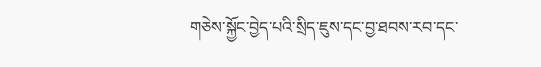གཅེས་སྐྱོང་བྱེད་པའི་སྲིད་ཇུས་དང་བྱ་ཐབས་རབ་དང་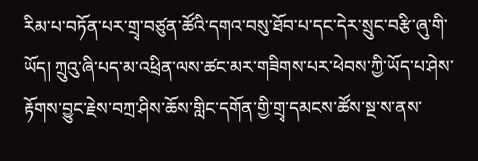རིམ་པ་བཏོན་པར་གྲྭ་བཙུན་ཚོའི་དགའ་བསུ་ཐོབ་པ་དང་དེར་སྲུང་བརྩི་ཞུ་གི་ཡོད། ཀྲུའུ་ཞི་པད་མ་འཕྲིན་ལས་ཚང་མར་གཟིགས་པར་ཕེབས་ཀྱི་ཡོད་པ་ཤེས་རྟོགས་བྱུང་རྗེས་བཀྲ་ཤིས་ཆོས་གླིང་དགོན་གྱི་གྲྭ་དམངས་ཚོས་སྔ་ས་ནས་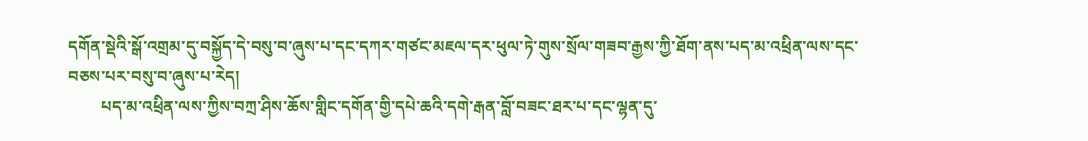དགོན་སྡེའི་སྒོ་འགྲམ་དུ་བསྐྱོད་དེ་བསུ་བ་ཞུས་པ་དང་དཀར་གཙང་མཇལ་དར་ཕུལ་ཏེ་གུས་སྲོལ་གཟབ་རྒྱས་ཀྱི་ཐོག་ནས་པད་མ་འཕྲིན་ལས་དང་བཅས་པར་བསུ་བ་ཞུས་པ་རེད།
        པད་མ་འཕྲིན་ལས་ཀྱིས་བཀྲ་ཤིས་ཆོས་གླིང་དགོན་གྱི་དཔེ་ཆའི་དགེ་རྒན་བློ་བཟང་ཐར་པ་དང་ལྷན་དུ་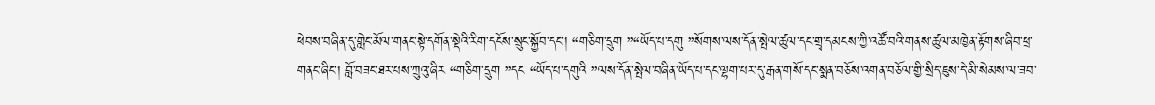ཕེབས་བཞིན་དུ་གླེང་མོལ་གནང་སྟེ་དགོན་སྡེའི་རིག་དངོས་སྲུང་སྐྱོབ་དང་། “གཅིག་དྲུག ”“ཡོད་པ་དགུ ”སོགས་ལས་དོན་སྤེལ་ཚུལ་དང་གྲྭ་དམངས་ཀྱི་འཚོ་བའི་གནས་ཚུལ་མཁྱེན་རྟོགས་ཞིབ་ཕྲ་གནང་ཞིང་། བློ་བཟང་ཐར་པས་ཀྲུའུ་ཞིར “གཅིག་དྲུག ”དང “ཡོད་པ་དགུའི ”ལས་དོན་སྤེལ་བཞིན་ཡོད་པ་དང་ལྷག་པར་དུ་རྒན་གསོ་དང་སྨན་བཅོས་འགན་བཅོལ་གྱི་སྲིད་ཇུས་དེ་མི་སེམས་ལ་ཟབ་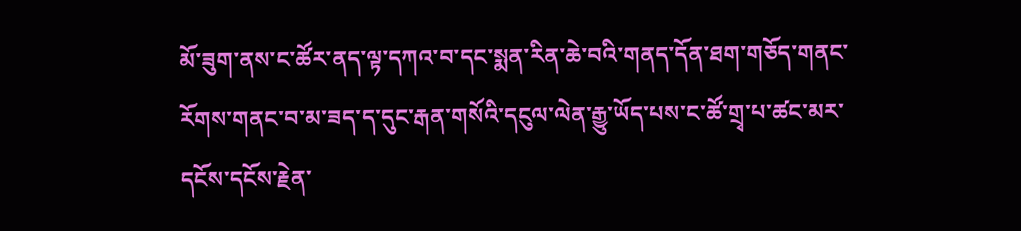མོ་ཟུག་ནས་ང་ཚོར་ནད་ལྟ་དཀའ་བ་དང་སྨན་རིན་ཆེ་བའི་གནད་དོན་ཐག་གཅོད་གནང་རོགས་གནང་བ་མ་ཟད་ད་དུང་རྒན་གསོའི་དངུལ་ལེན་རྒྱུ་ཡོད་པས་ང་ཚོ་གྲྭ་པ་ཚང་མར་དངོས་དངོས་རྗེན་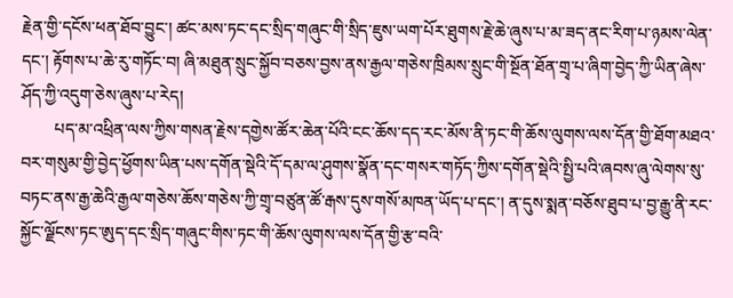རྗེན་གྱི་དངོས་ཕན་ཐོབ་བྱུང་། ཚང་མས་ཏང་དང་སྲིད་གཞུང་གི་སྲིད་ཇུས་ཡག་པོར་ཐུགས་རྗེ་ཆེ་ཞུས་པ་མ་ཟད་ནང་རིག་པ་ཉམས་ལེན་དང་། རྟོགས་པ་ཆེ་རུ་གཏོང་བ། ཞི་མཐུན་སྲུང་སྐྱོབ་བཅས་བྱས་ནས་རྒྱལ་གཅེས་ཁྲིམས་སྲུང་གི་སྔོན་ཐོན་གྲྭ་པ་ཞིག་བྱེད་ཀྱི་ཡིན་ཞེས་ཤོད་ཀྱི་འདུག་ཅེས་ཞུས་པ་རེད།
        པད་མ་འཕྲིན་ལས་ཀྱིས་གསན་རྗེས་དགྱེས་ཚོར་ཆེན་པོའི་ངང་ཆོས་དད་རང་མོས་ནི་ཏང་གི་ཆོས་ལུགས་ལས་དོན་གྱི་ཐོག་མཐའ་བར་གསུམ་གྱི་བྱེད་ཕྱོགས་ཡིན་པས་དགོན་སྡེའི་དོ་དམ་ལ་ཤུགས་སྣོན་དང་གསར་གཏོད་ཀྱིས་དགོན་སྡེའི་སྤྱི་པའི་ཞབས་ཞུ་ལེགས་སུ་བཏང་ནས་རྒྱ་ཆེའི་རྒྱལ་གཅེས་ཆོས་གཅེས་ཀྱི་གྲྭ་བཙུན་ཚོ་རྒས་དུས་གསོ་མཁན་ཡོད་པ་དང་། ན་དུས་སྨན་བཅོས་ཐུབ་པ་བྱ་རྒྱུ་ནི་རང་སྐྱོང་ལྗོངས་ཏང་ཨུད་དང་སྲིད་གཞུང་གིས་ཏང་གི་ཆོས་ལུགས་ལས་དོན་གྱི་རྩ་བའི་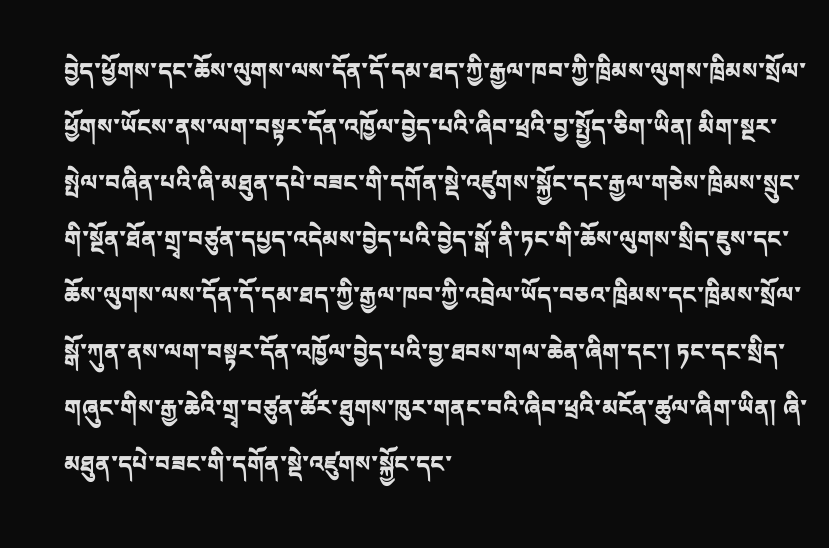བྱེད་ཕྱོགས་དང་ཆོས་ལུགས་ལས་དོན་དོ་དམ་ཐད་ཀྱི་རྒྱལ་ཁབ་ཀྱི་ཁྲིམས་ལུགས་ཁྲིམས་སྲོལ་ཕྱོགས་ཡོངས་ནས་ལག་བསྟར་དོན་འཁྱོལ་བྱེད་པའི་ཞིབ་ཕྲའི་བྱ་སྤྱོད་ཅིག་ཡིན། མིག་སྔར་སྤེལ་བཞིན་པའི་ཞི་མཐུན་དཔེ་བཟང་གི་དགོན་སྡེ་འཛུགས་སྐྱོང་དང་རྒྱལ་གཅེས་ཁྲིམས་སྲུང་གི་སྔོན་ཐོན་གྲྭ་བཙུན་དཔྱད་འདེམས་བྱེད་པའི་བྱེད་སྒོ་ནི་ཏང་གི་ཆོས་ལུགས་སྲིད་ཇུས་དང་ཆོས་ལུགས་ལས་དོན་དོ་དམ་ཐད་ཀྱི་རྒྱལ་ཁབ་ཀྱི་འབྲེལ་ཡོད་བཅའ་ཁྲིམས་དང་ཁྲིམས་སྲོལ་སྒོ་ཀུན་ནས་ལག་བསྟར་དོན་འཁྱོལ་བྱེད་པའི་བྱ་ཐབས་གལ་ཆེན་ཞིག་དང་། ཏང་དང་སྲིད་གཞུང་གིས་རྒྱ་ཆེའི་གྲྭ་བཙུན་ཚོར་ཐུགས་ཁུར་གནང་བའི་ཞིབ་ཕྲའི་མངོན་ཚུལ་ཞིག་ཡིན། ཞི་མཐུན་དཔེ་བཟང་གི་དགོན་སྡེ་འཛུགས་སྐྱོང་དང་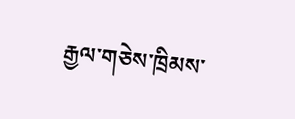རྒྱལ་གཅེས་ཁྲིམས་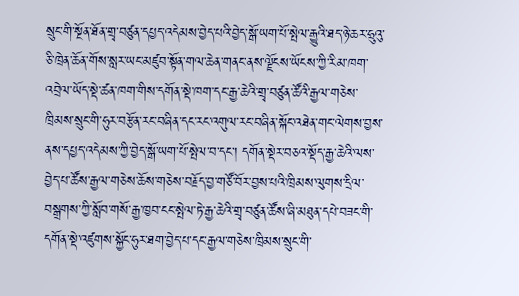སྲུང་གི་སྔོན་ཐོན་གྲྭ་བཙུན་དཔྱད་འདེམས་བྱེད་པའི་བྱེད་སྒོ་ཡག་པོ་སྤེལ་རྒྱུའི་ཐད་ཉེ་ཆར་ཧྲུའུ་ཅི་ཁྲེན་ཆོན་གོས་སླར་ཡང་མཛུབ་སྟོན་གལ་ཆེན་གནང་ནས་ལྗོངས་ཡོངས་ཀྱི་རིམ་ཁག་འབྲེལ་ཡོད་སྡེ་ཚན་ཁག་གིས་དགོན་སྡེ་ཁག་དང་རྒྱ་ཆེའི་གྲྭ་བཙུན་ཚོའི་རྒྱལ་གཅེས་ཁྲིམས་སྲུང་གི་ཧུར་བརྩོན་རང་བཞིན་དང་རང་འགུལ་རང་བཞིན་སྐོང་འཐེན་གང་ལེགས་བྱས་ནས་དཔྱད་འདེམས་ཀྱི་བྱེད་སྒོ་ཡག་པོ་སྤེལ་བ་དང་། དགོན་སྡེར་བཅའ་སྡོད་རྒྱ་ཆེའི་ལས་བྱེད་པ་ཚོས་རྒྱལ་གཅེས་ཆོས་གཅེས་བརྗོད་བྱ་གཙོ་བོར་བྱས་པའི་ཁྲིམས་ལུགས་དྲིལ་བསྒྲགས་ཀྱི་སློབ་གསོ་རྒྱ་ཁྱབ་ངང་སྤེལ་ཏེ་རྒྱ་ཆེའི་གྲྭ་བཙུན་ཚོས་ཞི་མཐུན་དཔེ་བཟང་གི་དགོན་སྡེ་འཛུགས་སྐྱོང་ཧུར་ཐག་བྱེད་པ་དང་རྒྱལ་གཅེས་ཁྲིམས་སྲུང་གི་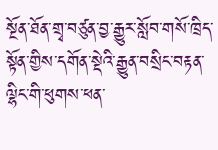སྔོན་ཐོན་གྲྭ་བཙུན་བྱ་རྒྱུར་སློབ་གསོ་ཁྲིད་སྟོན་གྱིས་དགོན་སྡེའི་རྒྱུན་བསྲིང་བརྟན་ལྷིང་གི་ཕུགས་ཕན་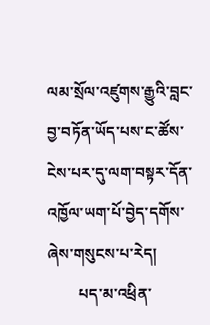ལམ་སྲོལ་འཛུགས་རྒྱུའི་བླང་བྱ་བཏོན་ཡོད་པས་ང་ཚོས་ངེས་པར་དུ་ལག་བསྟར་དོན་འཁྱོལ་ཡག་པོ་བྱེད་དགོས་ཞེས་གསུངས་པ་རེད།
        པད་མ་འཕྲིན་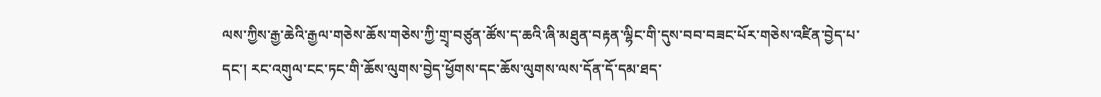ལས་ཀྱིས་རྒྱ་ཆེའི་རྒྱལ་གཅེས་ཆོས་གཅེས་ཀྱི་གྲྭ་བཙུན་ཚོས་ད་ཆའི་ཞི་མཐུན་བརྟན་ལྷིང་གི་དུས་བབ་བཟང་པོར་གཅེས་འཛིན་བྱེད་པ་དང་། རང་འགུལ་ངང་ཏང་གི་ཆོས་ལུགས་བྱེད་ཕྱོགས་དང་ཆོས་ལུགས་ལས་དོན་དོ་དམ་ཐད་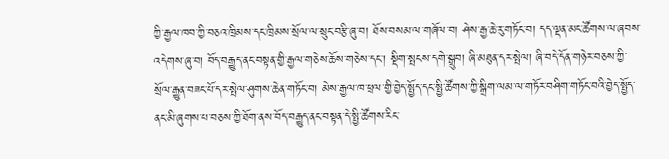ཀྱི་རྒྱལ་ཁབ་ཀྱི་བཅའ་ཁྲིམས་དང་ཁྲིམས་སྲོལ་ལ་སྲུང་བརྩི་ཞུ་བ། ཐོས་བསམ་ལ་གཞོལ་བ། ཤེས་རྒྱ་ཆེ་རུ་གཏོང་བ། དད་ལྡན་མང་ཚོགས་ལ་ཞབས་འདེགས་ཞུ་བ། བོད་བརྒྱུད་ནང་བསྟན་གྱི་རྒྱལ་གཅེས་ཆོས་གཅེས་དང་། སྡིག་སྤངས་དགེ་སྒྲུབ། ཞི་མཐུན་དར་སྤེལ། ཞི་བདེ་དོན་གཉེར་བཅས་ཀྱི་སྲོལ་རྒྱུན་བཟང་པོ་དར་སྤེལ་ཤུགས་ཆེན་གཏོང་བ། མེས་རྒྱལ་ཁ་ཕྲལ་གྱི་བྱེད་སྤྱོད་དང་སྤྱི་ཚོགས་ཀྱི་སྒྲིག་ལམ་ལ་གཏོར་བཤིག་གཏོང་བའི་བྱེད་སྤྱོད་ནང་མི་ཞུགས་པ་བཅས་ཀྱི་ཐོག་ནས་བོད་བརྒྱུད་ནང་བསྟན་དེ་སྤྱི་ཚོགས་རིང་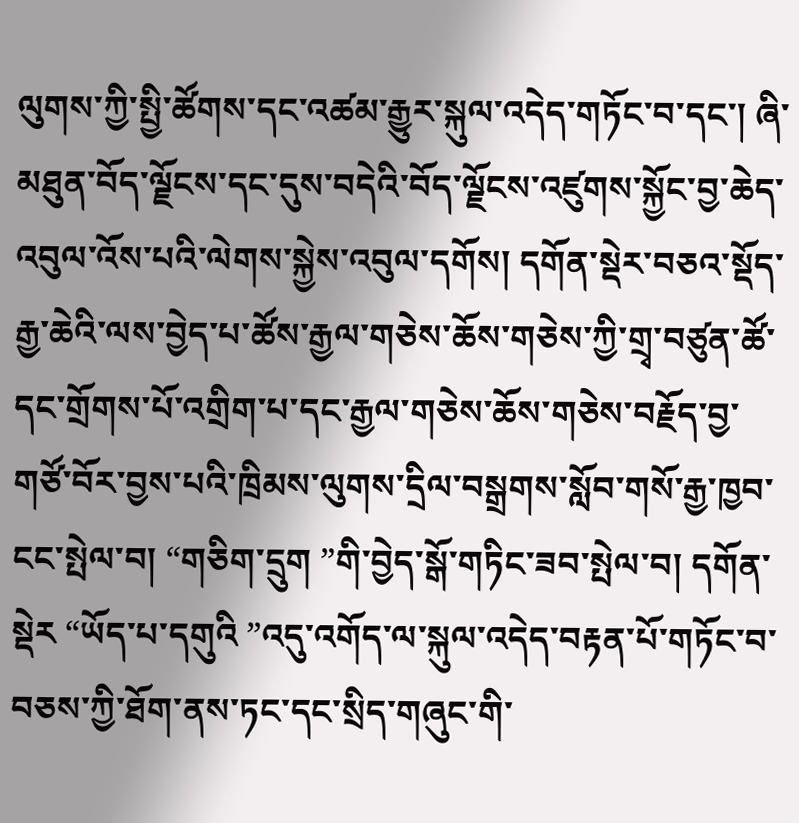ལུགས་ཀྱི་སྤྱི་ཚོགས་དང་འཚམ་རྒྱུར་སྐུལ་འདེད་གཏོང་བ་དང་། ཞི་མཐུན་བོད་ལྗོངས་དང་དུས་བདེའི་བོད་ལྗོངས་འཛུགས་སྐྱོང་བྱ་ཆེད་འབུལ་འོས་པའི་ལེགས་སྐྱེས་འབུལ་དགོས། དགོན་སྡེར་བཅའ་སྡོད་རྒྱ་ཆེའི་ལས་བྱེད་པ་ཚོས་རྒྱལ་གཅེས་ཆོས་གཅེས་ཀྱི་གྲྭ་བཙུན་ཚོ་དང་གྲོགས་པོ་འགྲིག་པ་དང་རྒྱལ་གཅེས་ཆོས་གཅེས་བརྗོད་བྱ་གཙོ་བོར་བྱས་པའི་ཁྲིམས་ལུགས་དྲིལ་བསྒྲགས་སློབ་གསོ་རྒྱ་ཁྱབ་ངང་སྤེལ་བ། “གཅིག་དྲུག ”གི་བྱེད་སྒོ་གཏིང་ཟབ་སྤེལ་བ། དགོན་སྡེར “ཡོད་པ་དགུའི ”འདུ་འགོད་ལ་སྐུལ་འདེད་བརྟན་པོ་གཏོང་བ་བཅས་ཀྱི་ཐོག་ནས་ཏང་དང་སྲིད་གཞུང་གི་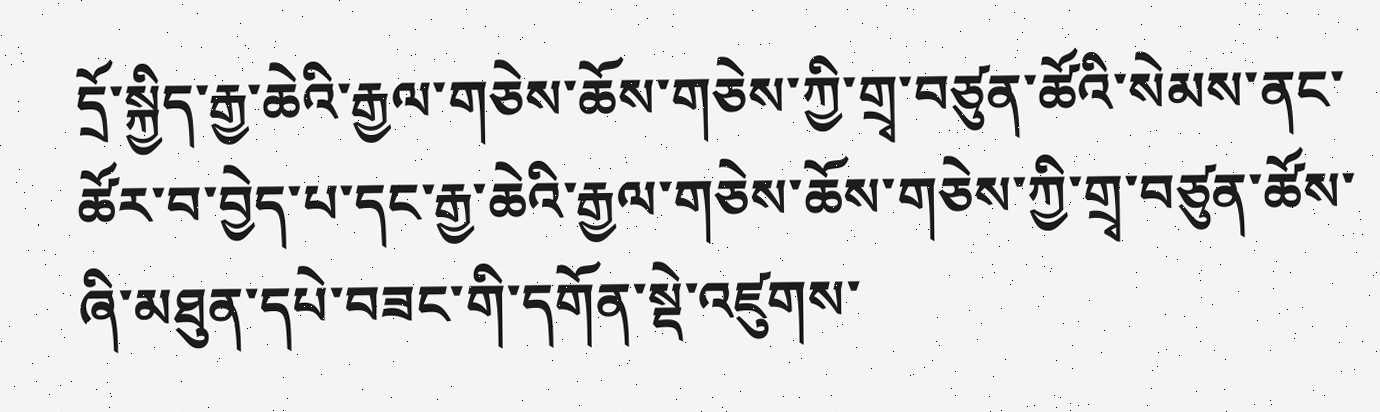དྲོ་སྐྱིད་རྒྱ་ཆེའི་རྒྱལ་གཅེས་ཆོས་གཅེས་ཀྱི་གྲྭ་བཙུན་ཚོའི་སེམས་ནང་ཚོར་བ་བྱེད་པ་དང་རྒྱ་ཆེའི་རྒྱལ་གཅེས་ཆོས་གཅེས་ཀྱི་གྲྭ་བཙུན་ཚོས་ཞི་མཐུན་དཔེ་བཟང་གི་དགོན་སྡེ་འཛུགས་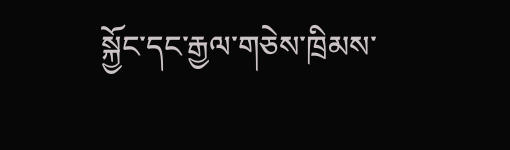སྐྱོང་དང་རྒྱལ་གཅེས་ཁྲིམས་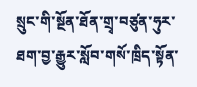སྲུང་གི་སྔོན་ཐོན་གྲྭ་བཙུན་ཧུར་ཐག་བྱ་རྒྱུར་སློབ་གསོ་ཁྲིད་སྟོན་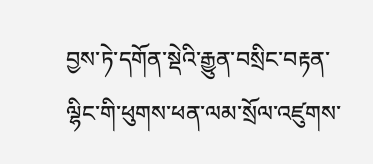བྱས་ཏེ་དགོན་སྡེའི་རྒྱུན་བསྲིང་བརྟན་ལྷིང་གི་ཕུགས་ཕན་ལམ་སྲོལ་འཛུགས་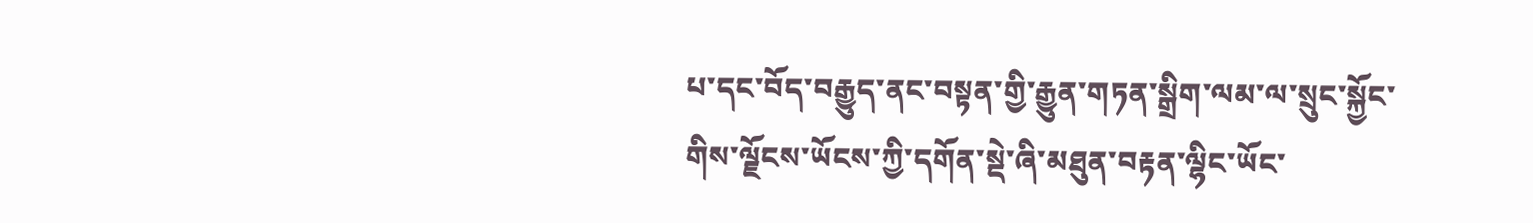པ་དང་བོད་བརྒྱུད་ནང་བསྟན་གྱི་རྒྱུན་གཏན་སྒྲིག་ལམ་ལ་སྲུང་སྐྱོང་གིས་ལྗོངས་ཡོངས་ཀྱི་དགོན་སྡེ་ཞི་མཐུན་བརྟན་ལྷིང་ཡོང་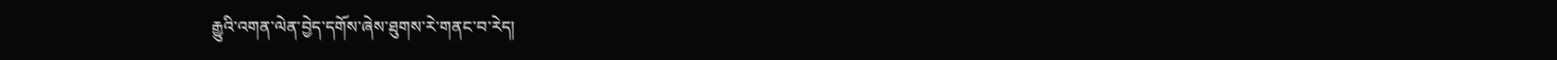རྒྱུའི་འགན་ལེན་བྱེད་དགོས་ཞེས་ཐུགས་རེ་གནང་བ་རེད།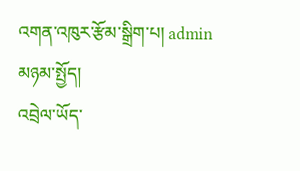འགན་འཁུར་རྩོམ་སྒྲིག་པ། admin
མཉམ་སྤྱོད།
འབྲེལ་ཡོད་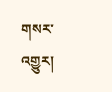གསར་འགྱུར།